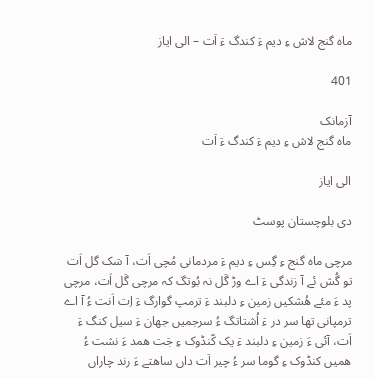ماہ گنج لاش ءِ دیم ءٙ کندگ ءٙ اٙت – الی ایاز

401

آزمانک
ماہ گنج لاش ءِ دیم ءٙ کندگ ءٙ اٙت

الی ایاز

دی بلوچستان پوسٹ

مرچی ماہ گنج ءِ گِس ءِ دیم ءٙ مردمانی مُچی اَت، آ سٙک گل اَت تو گُش ئے آ زندگی ءٙ اے وڑ گٙل نہ بُوتگ کہ مرچی گٙل اَت، مرچی پد ءَ مئے ھُشکیں زمین ءِ دلبند ءٙ ترمپ گوارگ ءٙ اِت اَنت ءُ آ اے ترمپانی تھا سر در ءٙ اُشتاتگ ءُ سرجمیں جھان ءٙ سیل کنگ ءٙ اَت، آئی ءَ زمین ءِ دلبند ءٙ یک کّنڈوک ءِ جٙت ھمد ءَ نشت ءُ ھمیں کنڈوک ءِ گوما سر ءُ چیر اٙت داں ساھتے ءَ رند چاراں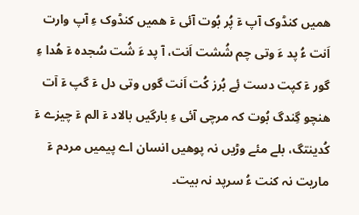ھمیں کنڈوک آپ ءٙ پُر بُوت آئی ءٙ ھمیں کنڈوک ءِ آپ وارت اَنت ءُ پد ءَ وتی چم شُشت اَنت، آ پد ءَ شُت سُجدہ ءٙ ھُدا ءِ گور ءٙ کپت دست ئِے بُرز کُت اَنت گوں وتی دل ءٙ گپ ءٙ اٙت ھنچو گِندگ بُوت کہ مرچی آئی ءِ بارگیں بالاد ءٙ الم ءٙ چیزے ءٙ کُدینتگ، بلے مئے وڑیں نہ پوھیں انسان اے پیمیں مردم ءٙ ماریت نہ کنت ءُ سرپد نہ بیت۔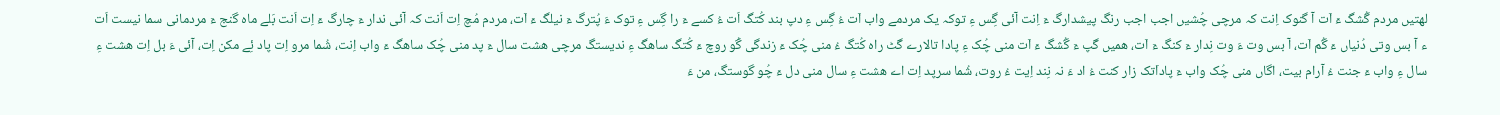لھتیں مردم گُشگ ءٙ اٙت آ گنوک اِنت کہ مرچی چُشیں اجب اجب رنگ پیشدارگ ءٙ اِنت آئی گِس ءِ توکہ یک مردمے واب اٙت ءُ گِس ءِ دپ بند کُتگ اَت ءُ کسے ءٙ را گِس ءِ توک ءَ پُترگ ءٙ نیلگ ءٙ اٙت، مردم مُچ اِت اَنت کہ آئی ندار ءٙ چارگ ءٙ اِت اَنت بَلے ماہ گنج ءٙ مردمانی سما نیست اَت ء آ بس وتی دُنیاں ءٙ گُم اٙت، آ بس وت ءَ وت نِدار ءٙ کنگ ءٙ اٙت، ھمیں گٙپ ءٙ گُشگ ءٙ اٙت منی چُک ءِ پادا تالارے گٙٹ راہ کُتگ ءُ منی چُک ءٙ زندگی گُو روچ ءٙ کُتگ ساھگ ءِ ندیستگ مرچی ھشت سال ءٙ پد منی چُک ساھگ ءٙ واب اِنت، شُما مرو اِت پاد ئِے مکن اِت، آئی ءَ بل اِت ھشت ءِ سال ءِ واب ءٙ جنت ءُ آرام بیت، اگاں منی چُک واب ءٙ پاداٙتک زار کنت ءُ اد ءَ نہ نِند اِیت ءُ روت، شُما سرپد اِت اے ھشت ءِ سال منی دل ءٙ چُو گوستگ، من ءَ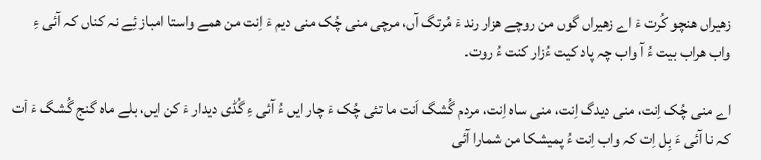زھیراں ھنچو کُرت ءٙ اے زھیراں گوں من روچے ھزار رند ءٙ مُرتگ آں، مرچی منی چُک منی دیم ءٙ اِنت من ھمے واستا امباز ئِے نہ کناں کہ آئی ءِ واب ھراب بیت ءُ آ واب چہ پاد کیت ءُزار کنت ءُ روت۔

اے منی چُک اِنت، منی دیدگ اِنت، منی ساہ اِنت، مردم گُشگ اَنت ما تئی چُک ءٙ چار ایں ءُ آئی ءِ گُڈی دیدار ءٙ کن ایں، بلے ماہ گنج گُشگ ءٙ اٙت کہ نا آئی ءَ بِل اِت کہ واب اِنت ءُ پمیشکا من شمارا آئی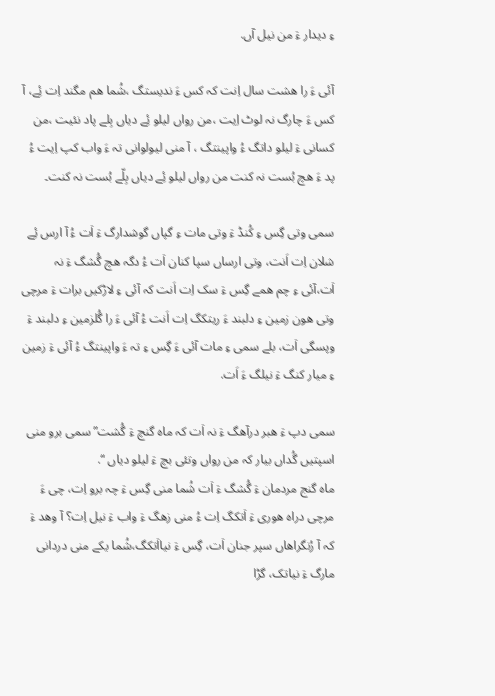ءِ دیدار ءٙ من نیل آں.

آئی ءَ را ھشت سال اِنت کہ کس ءَ ندیستگ ،شُما ھم مگند اِت ئِے، آ کس ءَ چارگ نہ لوٹ اِیت ،من رواں لیلو ئِے دیاں بِلے پاد نئیت ،من کسانی ءٙ لیلو داتگ ءُ واپینتگ ، آ منی لیولوانی تہ ءَ واب کپ اِیت ءُ پد ءَ ھچ بُست نہ کنت من رواں لیلو ئِے دیاں بِلّے بُست نہ کنت۔

سمی وتی گِس ءِ کُنڈ ءٙ وتی مات ءِ گپاں گوشدارگ ءٙ اٙت ءُ آ ارس ئِے شلان اِت اَنت، وتی ارساں سپا کنان اٙت ءُ دگہ ھچ گُشگ ءٙ نہ اٙت،آئی ءِ چم ھمے گِس ءٙ سک اِت اَنت کہ آئی ءِ لاڑکیں برات ءٙ مرچی وتی ھون زمین ءِ دلبند ءَ ریتکگ اِت اَنت ءُ آئی ءَ را گُلزمین ءِ دلبند ءٙ وپسگی اٙت، بلے سمی ءِ مات آئی ءَ گِس ءِ تہ ءَ واپینتگ ءُ آئی ءٙ زمین ءِ میار کنگ ءٙ نیلگ ءَ اَت.

سمی دپ ءٙ ھبر درآھگ ءٙ نہ اٙت کہ ماہ گنچ ءٙ گُشت” سمی برو منی اسپتیں گُداں بیار کہ من رواں وتئی بچ ءٙ لیلو دیاں “.
ماہ گنج مردمان ءٙ گُشگ ءٙ اٙت شُما منی گِس ءٙ چہ برو اِت، چی ءَ مرچی دراہ ھوری ءٙ اٙتکگ اِت ءُ منی زھگ ءٙ واب ءٙ نیل اِت؟ آ وھد ءٙ کہ آ رُنگراھاں سپر جنان اٙت، گِس ءٙ نیااٙتکگ،شُما یکے منی دردانی مارگ ءٙ نیاتک، گڑا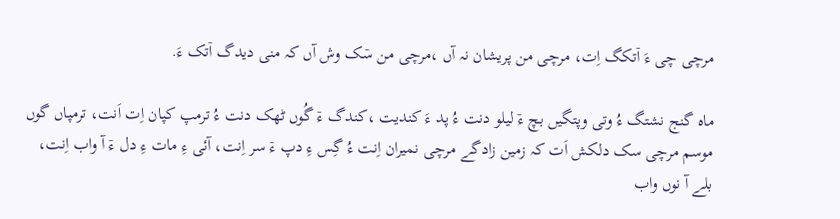مرچی چی ءَ اٙتکگ اِت، مرچی من پریشان نہ آں ،مرچی من سٙک وش آں کہ منی دیدگ اٙتک ءَ.

ماہ گنج نشتگ ءُ وتی وپتگیں بچ ءٙ لیلو دنت ءُ پد ءَ کندیت ،کندگ ءٙ گُوں ٹھک دنت ءُ ترمپ کپان اِت اَنت، ترمپاں گوں موسم مرچی سک دلکش اَت کہ زمین زادگے مرچی نمیران اِنت ءُ گِس ءِ دپ ءٙ سر اِنت، آئی ءِ مات ءِ دل ءٙ آ واب اِنت، بلے آ نوں واب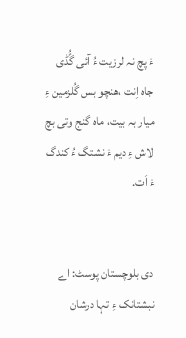ءٙ پچ نہ لرزیت ءُ آئی گًُڈی جاہ اِنت ،ھنچو بس گُلزمین ءِ میار بہ بیت، ماہ گنج وتی بچ لاش ءِ دیم ءٙ نشتگ ءُ کندگ ءٙ اَت.


دی بلوچستان پوسٹ: اے نبشتانک ءِ تہا درشان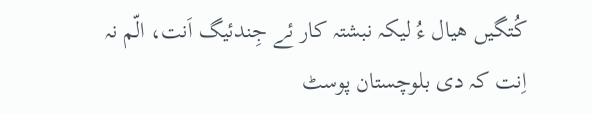کُتگیں ھیال ءُ لیکہ نبشتہ کار ئے جِندئیگ اَنت، الّم نہ اِنت کہ دی بلوچستان پوسٹ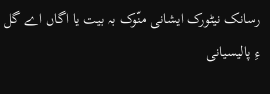رسانک نیٹورک ایشانی منّوک بہ بیت یا اگاں اے گل ءِ پالیسیانی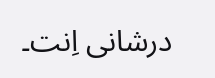درشانی اِنت۔